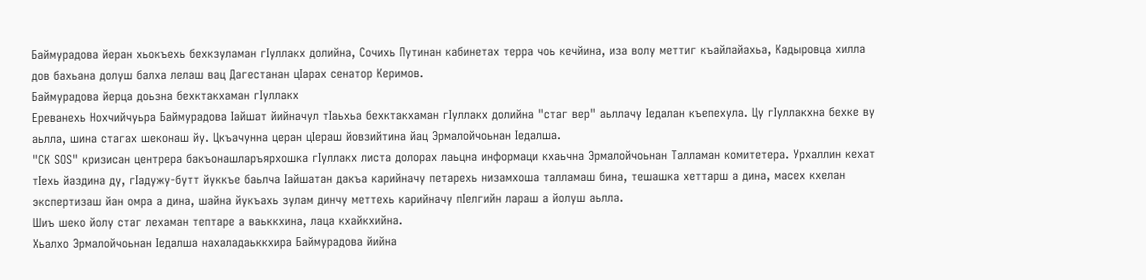Баймурадова йеран хьокъехь бехкзуламан гIуллакх долийна, Сочихь Путинан кабинетах терра чоь кечйина, иза волу меттиг къайлайахьа, Кадыровца хилла дов бахьана долуш балха лелаш вац Дагестанан цIарах сенатор Керимов.
Баймурадова йерца доьзна бехктакхаман гIуллакх
Ереванехь Нохчийчуьра Баймурадова Ӏайшат йийначул тӀаьхьа бехктакхаман гӀуллакх долийна "стаг вер" аьллачу Iедалан къепехула. Цу гIуллакхна бехке ву аьлла, шина стагах шеконаш йу. Цкъачунна церан цӀераш йовзийтина йац Эрмалойчоьнан Ӏедалша.
"СК SОS" кризисан центрера бакъонашларъярхошка гIуллакх листа долорах лаьцна информаци кхаьчна Эрмалойчоьнан Талламан комитетера. Урхаллин кехат тӀехь йаздина ду, гIадужу-бутт йуккъе баьлча Ӏайшатан дакъа карийначу петарехь низамхоша талламаш бина, тешашка хеттарш а дина, масех кхелан экспертизаш йан омра а дина, шайна йукъахь зулам динчу меттехь карийначу пӀелгийн лараш а йолуш аьлла.
Шиъ шеко йолу стаг лехаман тептаре а ваьккхина, лаца кхайкхийна.
Хьалхо Эрмалойчоьнан Ӏедалша нахаладаьккхира Баймурадова йийна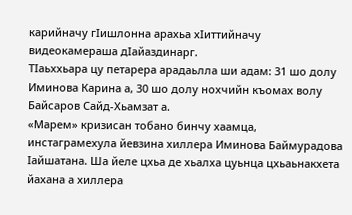карийначу гӀишлонна арахьа хIиттийначу видеокамераша дIайаздинарг.
ТӀаьххьара цу петарера арадаьлла ши адам: 31 шо долу Иминова Карина а, 30 шо долу нохчийн къомах волу Байсаров Сайд-Хьамзат а.
«Марем» кризисан тобано бинчу хаамца, инстаграмехула йевзина хиллера Иминова Баймурадова Ӏайшатана. Ша йеле цхьа де хьалха цуьнца цхьаьнакхета йахана а хиллера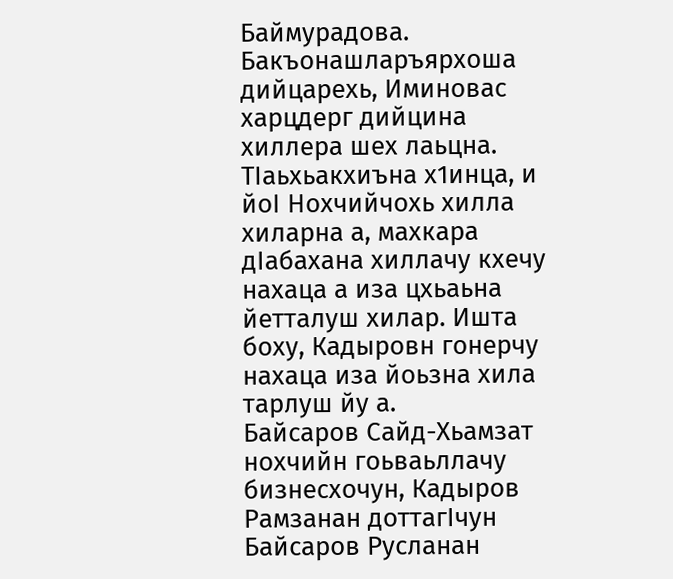Баймурадова. Бакъонашларъярхоша дийцарехь, Иминовас харцдерг дийцина хиллера шех лаьцна. ТIаьхьакхиъна х1инца, и йоI Нохчийчохь хилла хиларна а, махкара дIабахана хиллачу кхечу нахаца а иза цхьаьна йетталуш хилар. Ишта боху, Кадыровн гонерчу нахаца иза йоьзна хила тарлуш йу а.
Байсаров Сайд-Хьамзат нохчийн гоьваьллачу бизнесхочун, Кадыров Рамзанан доттагӀчун Байсаров Русланан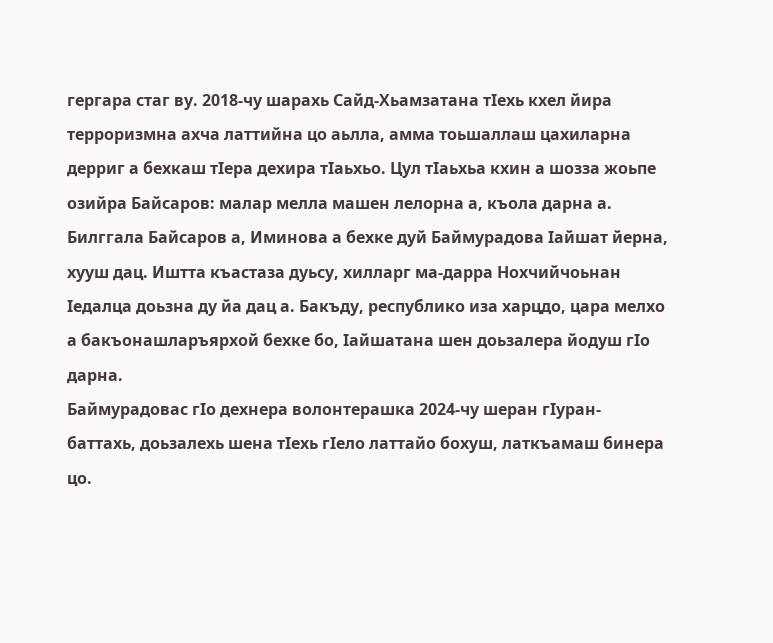гергара стаг ву. 2018-чу шарахь Сайд-Хьамзатана тӀехь кхел йира терроризмна ахча латтийна цо аьлла, амма тоьшаллаш цахиларна дерриг а бехкаш тIера дехира тIаьхьо. Цул тӀаьхьа кхин а шозза жоьпе озийра Байсаров: малар мелла машен лелорна а, къола дарна а.
Билггала Байсаров а, Иминова а бехке дуй Баймурадова Ӏайшат йерна, хууш дац. Иштта къастаза дуьсу, хилларг ма-дарра Нохчийчоьнан Ӏедалца доьзна ду йа дац а. Бакъду, республико иза харцдо, цара мелхо а бакъонашларъярхой бехке бо, Ӏайшатана шен доьзалера йодуш гӀо дарна.
Баймурадовас гӀо дехнера волонтерашка 2024-чу шеран гIуран-баттахь, доьзалехь шена тIехь гIело латтайо бохуш, латкъамаш бинера цо.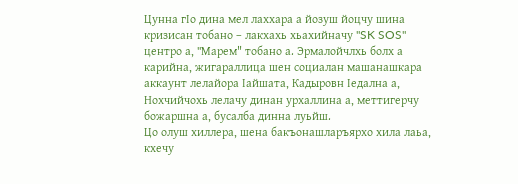Цунна гӀо дина мел лаххара а йозуш йоцчу шина кризисан тобано – лакхахь хьахийначу "SK SOS" центро а, "Maрeм" тобано а. Эрмалойчлхь болх а карийна, жигараллица шен социалан машанашкара аккаунт лелайора Iайшата, Кадыровн Ӏедална а, Нохчийчохь лелачу динан урхаллина а, меттигерчу божаршна а, бусалба динна луьйш.
Цо олуш хиллера, шена бакъонашларъярхо хила лаьа, кхечу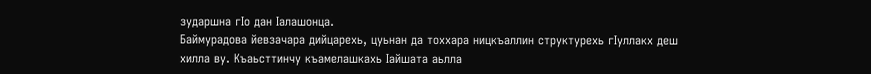зударшна гӀо дан Iалашонца.
Баймурадова йевзачара дийцарехь, цуьнан да тоххара ницкъаллин структурехь гӀуллакх деш хилла ву. Къаьсттинчу къамелашкахь Iайшата аьлла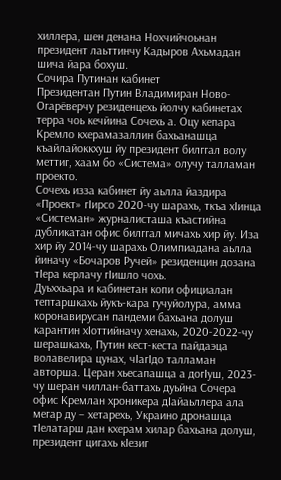хиллера, шен денана Нохчийчоьнан президент лаьттинчу Кадыров Ахьмадан шича йара бохуш.
Сочира Путинан кабинет
Президентан Путин Владимиран Ново-Огарёверчу резиденцехь йолчу кабинетах терра чоь кечйина Сочехь а. Оцу кепара Кремло кхерамазаллин бахьанашца къайлайоккхуш йу президент билггал волу меттиг, хаам бо «Система» олучу талламан проекто.
Сочехь изза кабинет йу аьлла йаздира «Проект» гIирсо 2020-чу шарахь, ткъа хӀинца «Системан» журналисташа къастийна дубликатан офис билггал мичахь хир йу. Иза хир йу 2014-чу шарахь Олимпиадана аьлла йиначу «Бочаров Ручей» резиденцин дозана тIера керлачу гӀишло чохь.
Дуьххьара и кабинетан копи официалан тептаршкахь йукъ-кара гучуйолура, амма коронавирусан пандеми бахьана долуш карантин хIоттийначу хенахь, 2020-2022-чу шерашкахь, Путин кест-кеста пайдаэца волавелира цунах, чӀагӀдо талламан авторша. Церан хьесапашца а догIуш, 2023-чу шеран чиллан-баттахь дуьйна Сочера офис Кремлан хроникера дӀайаьллера ала мегар ду – хетарехь, Украино дронашца тӀелатарш дан кхерам хилар бахьана долуш, президент цигахь кӀезиг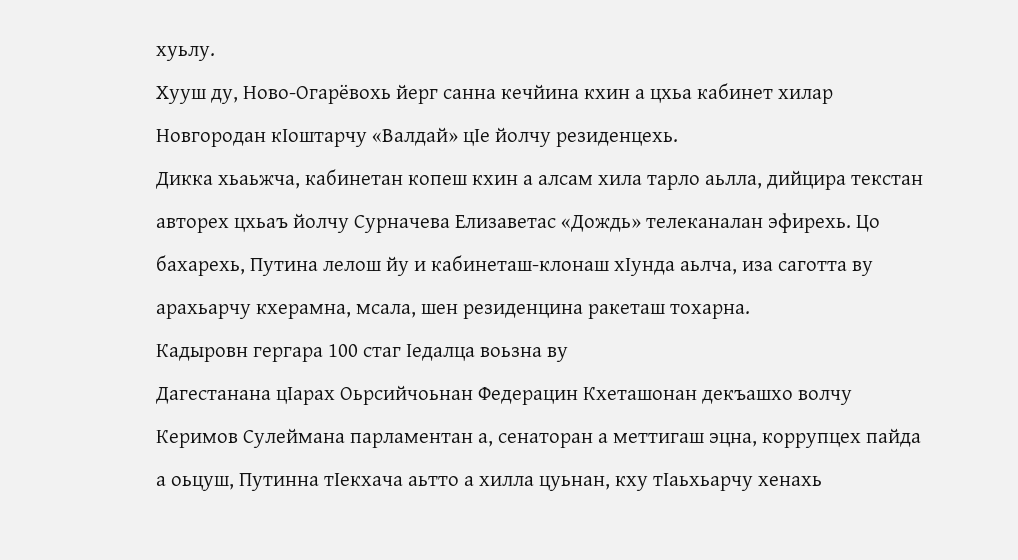хуьлу.
Хууш ду, Ново-Огарёвохь йерг санна кечйина кхин а цхьа кабинет хилар Новгородан кӀоштарчу «Валдай» цIе йолчу резиденцехь.
Дикка хьаьжча, кабинетан копеш кхин а алсам хила тарло аьлла, дийцира текстан авторех цхьаъ йолчу Сурначева Елизаветас «Дождь» телеканалан эфирехь. Цо бахарехь, Путина лелош йу и кабинеташ-клонаш хӀунда аьлча, иза саготта ву арахьарчу кхерамна, мсала, шен резиденцина ракеташ тохарна.
Кадыровн гергара 100 стаг Ӏедалца воьзна ву
Дагестанана цIарах Оьрсийчоьнан Федерацин Кхеташонан декъашхо волчу Керимов Сулеймана парламентан а, сенаторан а меттигаш эцна, коррупцех пайда а оьцуш, Путинна тӀекхача аьтто а хилла цуьнан, кху тӀаьхьарчу хенахь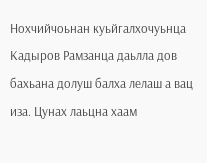Нохчийчоьнан куьйгалхочуьнца Кадыров Рамзанца даьлла дов бахьана долуш балха лелаш а вац иза. Цунах лаьцна хаам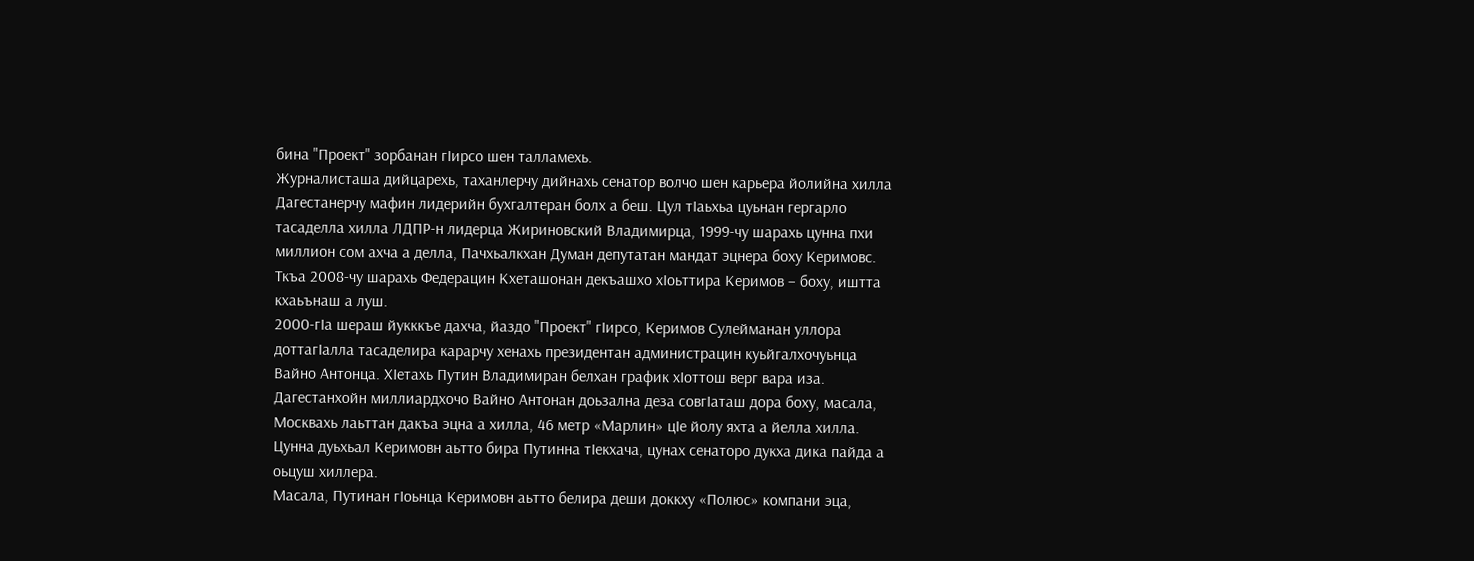бина "Проект" зорбанан гӀирсо шен талламехь.
Журналисташа дийцарехь, таханлерчу дийнахь сенатор волчо шен карьера йолийна хилла Дагестанерчу мафин лидерийн бухгалтеран болх а беш. Цул тӀаьхьа цуьнан гергарло тасаделла хилла ЛДПР-н лидерца Жириновский Владимирца, 1999-чу шарахь цунна пхи миллион сом ахча а делла, Пачхьалкхан Думан депутатан мандат эцнера боху Керимовс. Ткъа 2008-чу шарахь Федерацин Кхеташонан декъашхо хӀоьттира Керимов – боху, иштта кхаьънаш а луш.
2000-гӀа шераш йукккъе дахча, йаздо "Проект" гIирсо, Керимов Сулейманан уллора доттагӀалла тасаделира карарчу хенахь президентан администрацин куьйгалхочуьнца Вайно Антонца. ХӀетахь Путин Владимиран белхан график хIоттош верг вара иза. Дагестанхойн миллиардхочо Вайно Антонан доьзална деза совгӀаташ дора боху, масала, Москвахь лаьттан дакъа эцна а хилла, 46 метр «Марлин» цӀе йолу яхта а йелла хилла. Цунна дуьхьал Керимовн аьтто бира Путинна тIекхача, цунах сенаторо дукха дика пайда а оьцуш хиллера.
Масала, Путинан гӀоьнца Керимовн аьтто белира деши доккху «Полюс» компани эца,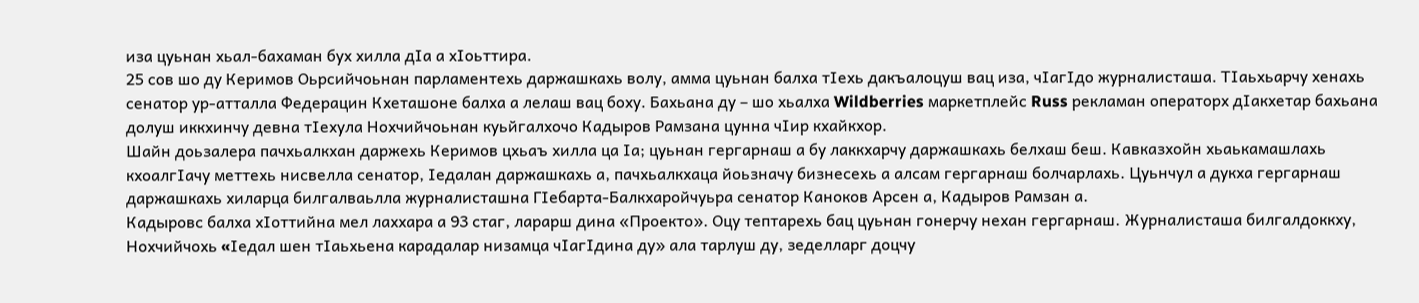иза цуьнан хьал-бахаман бух хилла дӀа а хӀоьттира.
25 сов шо ду Керимов Оьрсийчоьнан парламентехь даржашкахь волу, амма цуьнан балха тӀехь дакъалоцуш вац иза, чIагIдо журналисташа. ТӀаьхьарчу хенахь сенатор ур-атталла Федерацин Кхеташоне балха а лелаш вац боху. Бахьана ду – шо хьалха Wildberries маркетплейс Russ рекламан операторх дIакхетар бахьана долуш иккхинчу девна тIехула Нохчийчоьнан куьйгалхочо Кадыров Рамзана цунна чIир кхайкхор.
Шайн доьзалера пачхьалкхан даржехь Керимов цхьаъ хилла ца Iа; цуьнан гергарнаш а бу лаккхарчу даржашкахь белхаш беш. Кавказхойн хьаькамашлахь кхоалгӀачу меттехь нисвелла сенатор, Ӏедалан даржашкахь а, пачхьалкхаца йоьзначу бизнесехь а алсам гергарнаш болчарлахь. Цуьнчул а дукха гергарнаш даржашкахь хиларца билгалваьлла журналисташна ГӀебарта-Балкхаройчуьра сенатор Каноков Арсен а, Кадыров Рамзан а.
Кадыровс балха хӀоттийна мел лаххара а 93 стаг, ларарш дина «Проекто». Оцу тептарехь бац цуьнан гонерчу нехан гергарнаш. Журналисташа билгалдоккху, Нохчийчохь «Iедал шен тIаьхьена карадалар низамца чIагIдина ду» ала тарлуш ду, зеделларг доцчу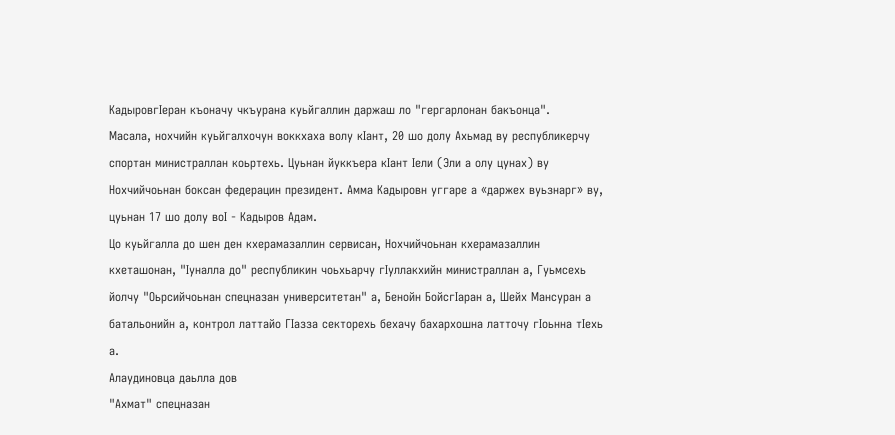КадыровгIеран къоначу чкъурана куьйгаллин даржаш ло "гергарлонан бакъонца".
Масала, нохчийн куьйгалхочун воккхаха волу кӀант, 20 шо долу Ахьмад ву республикерчу спортан министраллан коьртехь. Цуьнан йуккъера кӀант Ӏели (Эли а олу цунах) ву Нохчийчоьнан боксан федерацин президент. Амма Кадыровн уггаре а «даржех вуьзнарг» ву, цуьнан 17 шо долу воI - Кадыров Адам.
Цо куьйгалла до шен ден кхерамазаллин сервисан, Нохчийчоьнан кхерамазаллин кхеташонан, "Ӏуналла до" республикин чоьхьарчу гӀуллакхийн министраллан а, Гуьмсехь йолчу "Оьрсийчоьнан спецназан университетан" а, Бенойн БойсгIаран а, Шейх Мансуран а батальонийн а, контрол латтайо ГIазза секторехь бехачу бахархошна латточу гIоьнна тIехь а.
Алаудиновца даьлла дов
"Ахмат" спецназан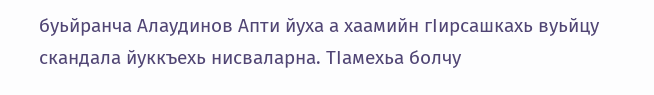буьйранча Алаудинов Апти йуха а хаамийн гӀирсашкахь вуьйцу скандала йуккъехь нисваларна. ТIамехьа болчу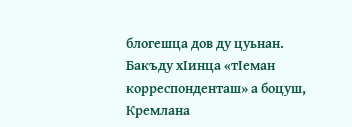блогешца дов ду цуьнан. Бакъду хIинца «тӀеман корреспонденташ» а боцуш, Кремлана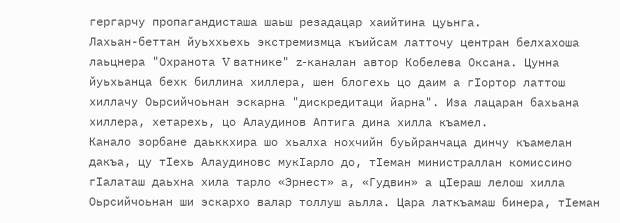гергарчу пропагандисташа шаьш резадацар хаийтина цуьнга.
Лахьан-беттан йуьххьехь экстремизмца къийсам латточу центран белхахоша лаьцнера "Охранота V ватнике" z-каналан автор Кобелева Оксана. Цунна йуьхьанца бехк биллина хиллера, шен блогехь цо даим а гIортор латтош хиллачу Оьрсийчоьнан эскарна "дискредитаци йарна". Иза лацаран бахьана хиллера, хетарехь, цо Алаудинов Аптига дина хилла къамел.
Канало зорбане даьккхира шо хьалха нохчийн буьйранчаца динчу къамелан дакъа, цу тӀехь Алаудиновс мукӀарло до, тӀеман министраллан комиссино гӀалаташ даьхна хила тарло «Эрнест» а, «Гудвин» а цIераш лелош хилла Оьрсийчоьнан ши эскархо валар толлуш аьлла. Цара латкъамаш бинера, тIеман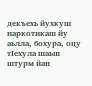декъехь йухкуш наркотикаш йу аьлла, бохура, оцу тIехула шаьш штурм йан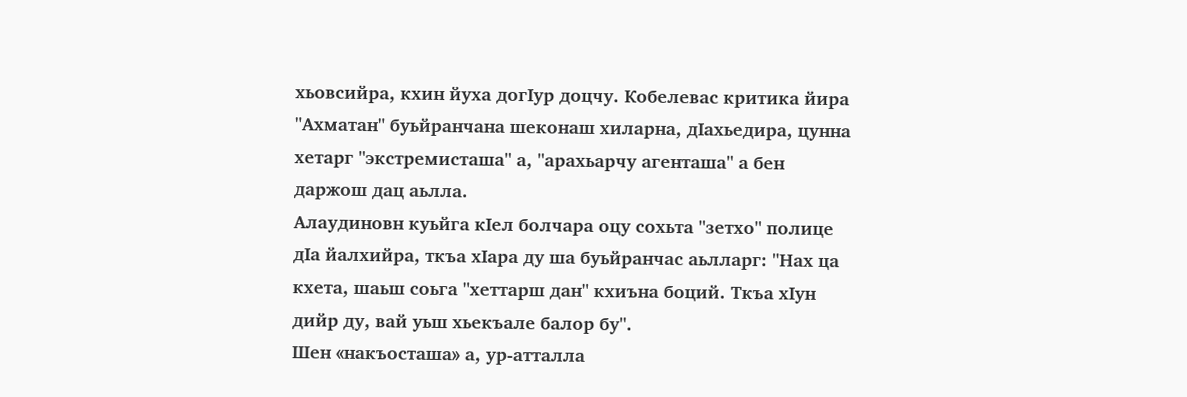хьовсийра, кхин йуха догIур доцчу. Кобелевас критика йира "Ахматан" буьйранчана шеконаш хиларна, дIахьедира, цунна хетарг "экстремисташа" а, "арахьарчу агенташа" а бен даржош дац аьлла.
Алаудиновн куьйга кӀел болчара оцу сохьта "зетхо" полице дIа йалхийра, ткъа хӀара ду ша буьйранчас аьлларг: "Нах ца кхета, шаьш соьга "хеттарш дан" кхиъна боций. Ткъа хIун дийр ду, вай уьш хьекъале балор бу".
Шен «накъосташа» а, ур-атталла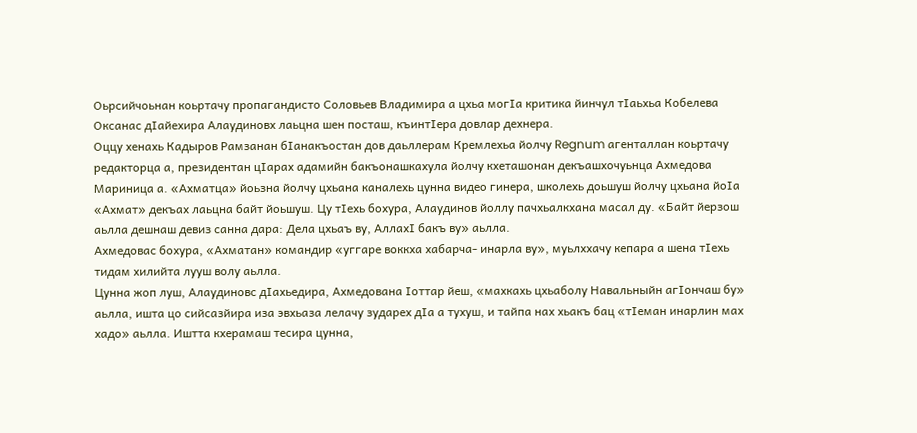Оьрсийчоьнан коьртачу пропагандисто Соловьев Владимира а цхьа могIа критика йинчул тIаьхьа Кобелева Оксанас дӀайехира Алаудиновх лаьцна шен посташ, къинтӀера довлар дехнера.
Оццу хенахь Кадыров Рамзанан бIанакъостан дов даьллерам Кремлехьа йолчу Regnum агенталлан коьртачу редакторца а, президентан цIарах адамийн бакъонашкахула йолчу кхеташонан декъашхочуьнца Ахмедова Мариница а. «Ахматца» йоьзна йолчу цхьана каналехь цунна видео гинера, школехь доьшуш йолчу цхьана йоIа «Ахмат» декъах лаьцна байт йоьшуш. Цу тӀехь бохура, Алаудинов йоллу пачхьалкхана масал ду. «Байт йерзош аьлла дешнаш девиз санна дара: Дела цхьаъ ву, АллахӀ бакъ ву» аьлла.
Ахмедовас бохура, «Ахматан» командир «уггаре воккха хабарча- инарла ву», муьлххачу кепара а шена тIехь тидам хилийта лууш волу аьлла.
Цунна жоп луш, Алаудиновс дIахьедира, Ахмедована Iоттар йеш, «махкахь цхьаболу Навальныйн агӀончаш бу» аьлла, ишта цо сийсазйира иза эвхьаза лелачу зударех дIа а тухуш, и тайпа нах хьакъ бац «тIеман инарлин мах хадо» аьлла. Иштта кхерамаш тесира цунна,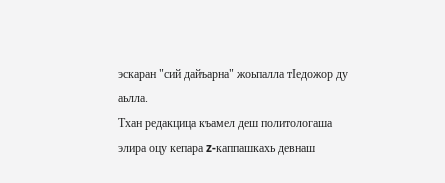эскаран "сий дайъарна" жоьпалла тӀедожор ду аьлла.
Тхан редакцица къамел деш политологаша элира оцу кепара z-каппашкахь девнаш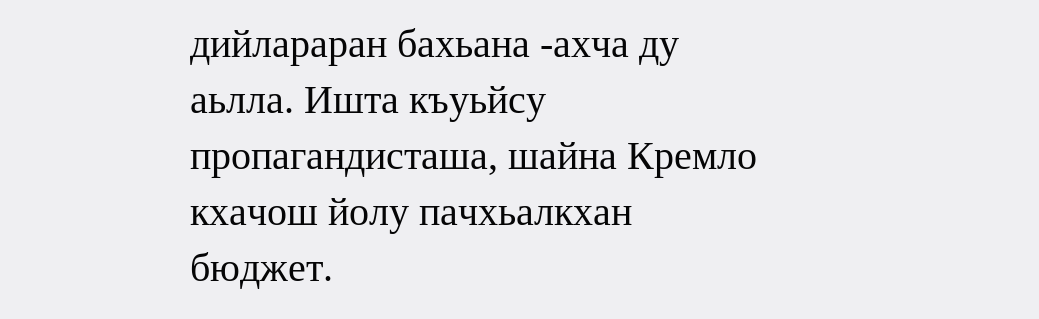дийлараран бахьана -ахча ду аьлла. Ишта къуьйсу пропагандисташа, шайна Кремло кхачош йолу пачхьалкхан бюджет.